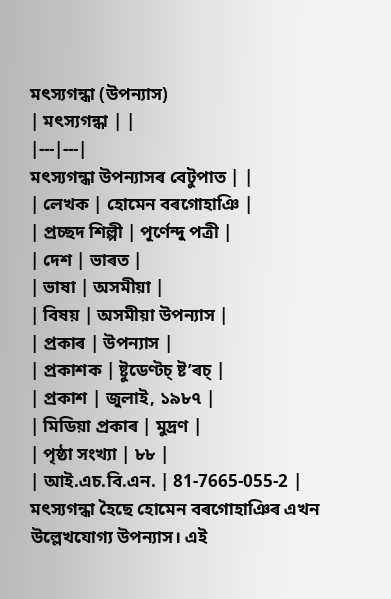মৎস্যগন্ধা (উপন্যাস)
| মৎস্যগন্ধা | |
|---|---|
মৎস্যগন্ধা উপন্যাসৰ বেটুপাত | |
| লেখক | হোমেন বৰগোহাঞি |
| প্ৰচ্ছদ শিল্পী | পূৰ্ণেন্দু পত্ৰী |
| দেশ | ভাৰত |
| ভাষা | অসমীয়া |
| বিষয় | অসমীয়া উপন্যাস |
| প্ৰকাৰ | উপন্যাস |
| প্ৰকাশক | ষ্টুডেণ্টচ্ ষ্ট’ৰচ্ |
| প্ৰকাশ | জুলাই, ১৯৮৭ |
| মিডিয়া প্ৰকাৰ | মুদ্ৰণ |
| পৃষ্ঠা সংখ্যা | ৮৮ |
| আই.এচ.বি.এন. | 81-7665-055-2 |
মৎস্যগন্ধা হৈছে হোমেন বৰগোহাঞিৰ এখন উল্লেখযোগ্য উপন্যাস। এই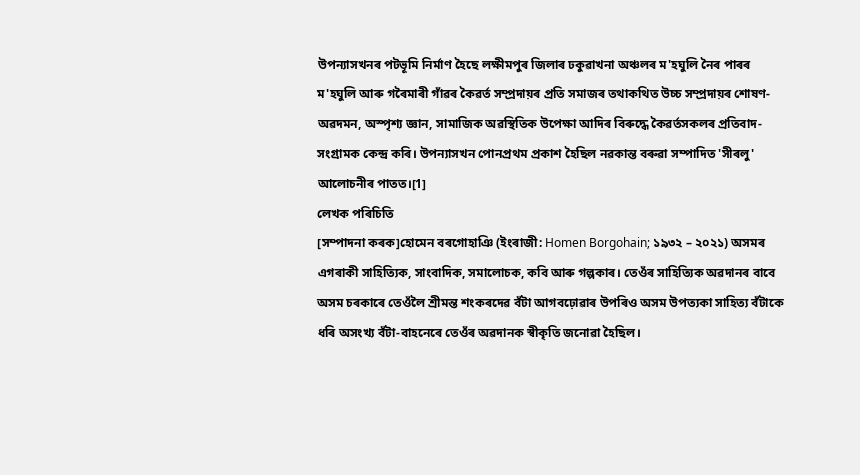উপন্যাসখনৰ পটভূমি নিৰ্মাণ হৈছে লক্ষীমপুৰ জিলাৰ ঢকুৱাখনা অঞ্চলৰ ম'হঘুলি নৈৰ পাৰৰ ম'হঘুলি আৰু গৰৈমাৰী গাঁৱৰ কৈৱৰ্ত সম্প্ৰদায়ৰ প্ৰতি সমাজৰ তথাকথিত উচ্চ সম্প্ৰদায়ৰ শোষণ-অৱদমন, অস্পৃশ্য জ্ঞান, সামাজিক অৱস্থিতিক উপেক্ষা আদিৰ বিৰুদ্ধে কৈৱৰ্তসকলৰ প্ৰতিবাদ-সংগ্ৰামক কেন্দ্ৰ কৰি। উপন্যাসখন পোনপ্ৰথম প্ৰকাশ হৈছিল নৱকান্ত বৰুৱা সম্পাদিত 'সীৰলু' আলোচনীৰ পাতত।[1]
লেখক পৰিচিতি
[সম্পাদনা কৰক]হোমেন বৰগোহাঞি (ইংৰাজী: Homen Borgohain; ১৯৩২ – ২০২১) অসমৰ এগৰাকী সাহিত্যিক, সাংবাদিক, সমালোচক, কবি আৰু গল্পকাৰ। তেওঁৰ সাহিত্যিক অৱদানৰ বাবে অসম চৰকাৰে তেওঁলৈ শ্ৰীমন্ত শংকৰদেৱ বঁটা আগবঢ়োৱাৰ উপৰিও অসম উপত্যকা সাহিত্য বঁটাকে ধৰি অসংখ্য বঁটা-বাহনেৰে তেওঁৰ অৱদানক স্বীকৃতি জনোৱা হৈছিল।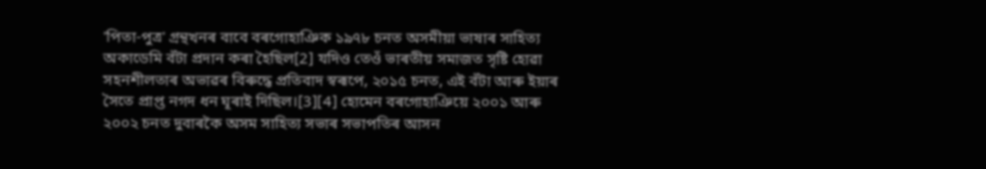'পিতা-পুত্ৰ' গ্ৰন্থখনৰ বাবে বৰগোহাঞিক ১৯৭৮ চনত অসমীয়া ভাষাৰ সাহিত্য অকাডেমি বঁটা প্ৰদান কৰা হৈছিল[2] যদিও তেওঁ ভাৰতীয় সমাজত সৃষ্টি হোৱা সহনশীলতাৰ অভাৱৰ বিৰুদ্ধে প্ৰতিবাদ স্বৰূপে, ২০১৫ চনত, এই বঁটা আৰু ইয়াৰ সৈতে প্ৰাপ্ত নগদ ধন ঘূৰাই দিছিল।[3][4] হোমেন বৰগোহাঞিয়ে ২০০১ আৰু ২০০২ চনত দুবাৰকৈ অসম সাহিত্য সভাৰ সভাপতিৰ আসন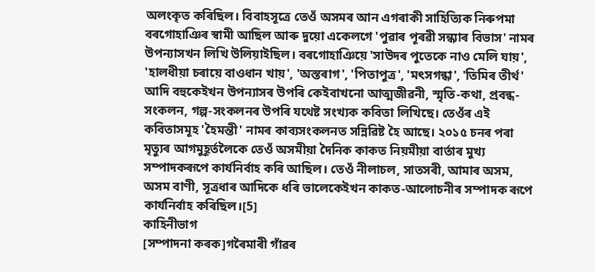অলংকৃত কৰিছিল। বিবাহসূত্ৰে তেওঁ অসমৰ আন এগৰাকী সাহিত্যিক নিৰুপমা বৰগোহাঞিৰ স্বামী আছিল আৰু দুয়ো একেলগে 'পুৱাৰ পূৰৱী সন্ধ্যাৰ বিভাস' নামৰ উপন্যাসখন লিখি উলিয়াইছিল। বৰগোহাঞিয়ে 'সাউদৰ পুতেকে নাও মেলি যায়', 'হালধীয়া চৰায়ে বাওধান খায়', 'অস্তৰাগ', 'পিতাপুত্ৰ', 'মৎসগন্ধা', 'তিমিৰ তীৰ্থ' আদি বহুকেইখন উপন্যাসৰ উপৰি কেইবাখনো আত্মজীৱনী, স্মৃতি-কথা, প্ৰবন্ধ-সংকলন, গল্প-সংকলনৰ উপৰি যথেষ্ট সংখ্যক কবিতা লিখিছে। তেওঁৰ এই কবিতাসমূহ 'হৈমন্তী' নামৰ কাব্যসংকলনত সন্নিৱিষ্ট হৈ আছে। ২০১৫ চনৰ পৰা মৃত্যুৰ আগমুহূৰ্তলৈকে তেওঁ অসমীয়া দৈনিক কাকত নিয়মীয়া বাৰ্তাৰ মুখ্য সম্পাদকৰূপে কাৰ্যনিৰ্বাহ কৰি আছিল। তেওঁ নীলাচল, সাতসৰী, আমাৰ অসম, অসম বাণী, সূত্ৰধাৰ আদিকে ধৰি ভালেকেইখন কাকত-আলোচনীৰ সম্পাদক ৰূপে কাৰ্যনিৰ্বাহ কৰিছিল।[5]
কাহিনীভাগ
[সম্পাদনা কৰক]গৰৈমাৰী গাঁৱৰ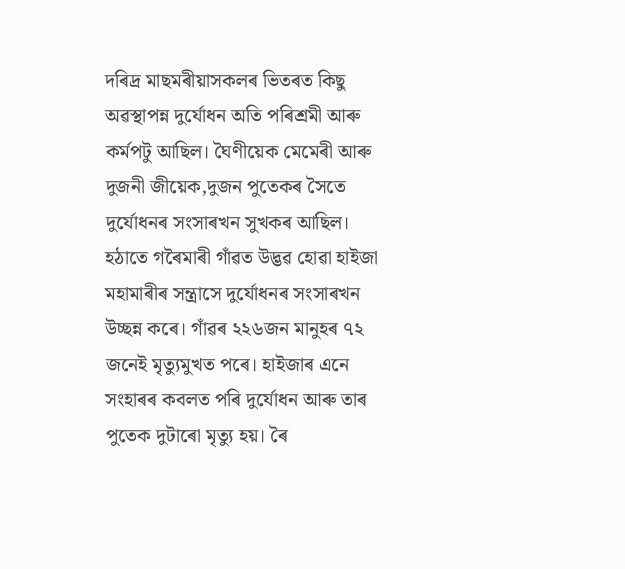দৰিদ্ৰ মাছমৰীয়াসকলৰ ভিতৰত কিছু অৱস্থাপন্ন দুৰ্যোধন অতি পৰিশ্ৰমী আৰু কৰ্মপটু আছিল। ঘৈণীয়েক মেমেৰী আৰু দুজনী জীয়েক,দুজন পুতেকৰ সৈতে দুৰ্যোধনৰ সংসাৰখন সুখকৰ আছিল। হঠাতে গৰৈমাৰী গাঁৱত উদ্ভৱ হোৱা হাইজা মহামাৰীৰ সন্ত্ৰাসে দুৰ্যোধনৰ সংসাৰখন উচ্ছন্ন কৰে। গাঁৱৰ ২২৬জন মানুহৰ ৭২ জনেই মৃত্যুমুখত পৰে। হাইজাৰ এনে সংহাৰৰ কবলত পৰি দুৰ্যোধন আৰু তাৰ পুতেক দুটাৰো মৃত্যু হয়। ৰৈ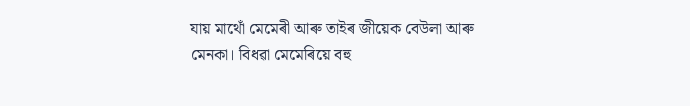যায় মাথোঁ মেমেৰী আৰু তাইৰ জীয়েক বেউলা আৰু মেনকা। বিধৱা মেমেৰিয়ে বহু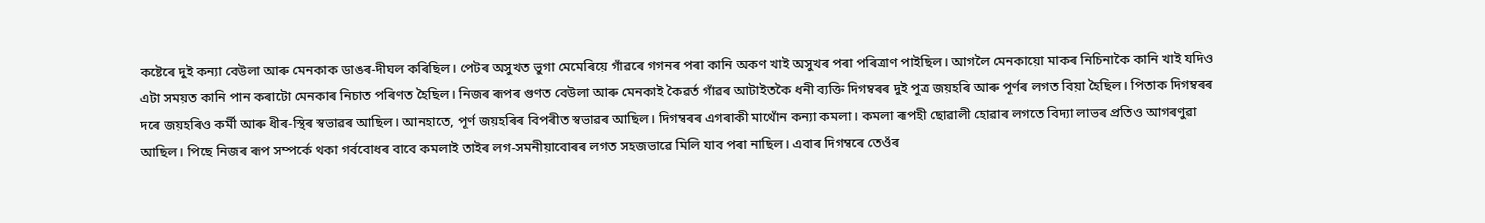কষ্টেৰে দুই কন্যা বেউলা আৰু মেনকাক ডাঙৰ-দীঘল কৰিছিল। পেটৰ অসুখত ভুগা মেমেৰিয়ে গাঁৱৰে গগনৰ পৰা কানি অকণ খাই অসুখৰ পৰা পৰিত্ৰাণ পাইছিল। আগলৈ মেনকায়ো মাকৰ নিচিনাকৈ কানি খাই যদিও এটা সময়ত কানি পান কৰাটো মেনকাৰ নিচাত পৰিণত হৈছিল। নিজৰ ৰূপৰ গুণত বেউলা আৰু মেনকাই কৈৱৰ্ত গাঁৱৰ আটাইতকৈ ধনী ব্যক্তি দিগম্বৰৰ দুই পুত্ৰ জয়হৰি আৰু পূৰ্ণৰ লগত বিয়া হৈছিল। পিতাক দিগম্বৰৰ দৰে জয়হৰিও কৰ্মী আৰু ধীৰ-স্থিৰ স্বভাৱৰ আছিল। আনহাতে, পূৰ্ণ জয়হৰিৰ বিপৰীত স্বভাৱৰ আছিল। দিগম্বৰৰ এগৰাকী মাথোঁন কন্যা কমলা। কমলা ৰূপহী ছোৱালী হোৱাৰ লগতে বিদ্যা লাভৰ প্ৰতিও আগৰণুৱা আছিল। পিছে নিজৰ ৰূপ সম্পৰ্কে থকা গৰ্ববোধৰ বাবে কমলাই তাইৰ লগ-সমনীয়াবোৰৰ লগত সহজভাৱে মিলি যাব পৰা নাছিল। এবাৰ দিগম্বৰে তেওঁৰ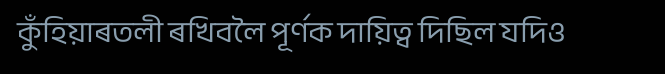কুঁহিয়াৰতলী ৰখিবলৈ পূৰ্ণক দায়িত্ব দিছিল যদিও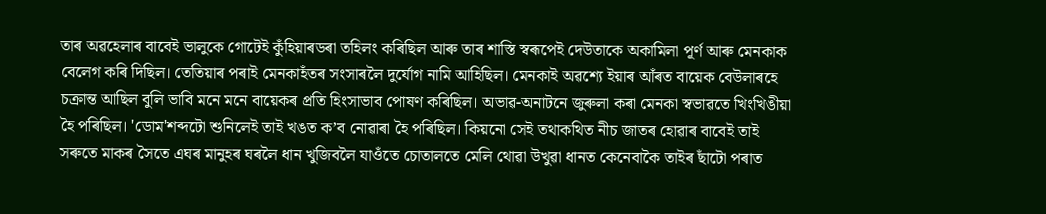তাৰ অৱহেলাৰ বাবেই ভালুকে গোটেই কুঁহিয়াৰডৰা তহিলং কৰিছিল আৰু তাৰ শাস্তি স্বৰূপেই দেউতাকে অকামিলা পূৰ্ণ আৰু মেনকাক বেলেগ কৰি দিছিল। তেতিয়াৰ পৰাই মেনকাহঁতৰ সংসাৰলৈ দুৰ্যোগ নামি আহিছিল। মেনকাই অৱশ্যে ইয়াৰ আঁৰত বায়েক বেউলাৰহে চক্ৰান্ত আছিল বুলি ভাবি মনে মনে বায়েকৰ প্ৰতি হিংসাভাব পোষণ কৰিছিল। অভাৱ-অনাটনে জুৰুলা কৰা মেনকা স্বভাৱতে খিংখিঙীয়া হৈ পৰিছিল। 'ডোম'শব্দটো শুনিলেই তাই খঙত ক’ব নোৱাৰা হৈ পৰিছিল। কিয়নো সেই তথাকথিত নীচ জাতৰ হোৱাৰ বাবেই তাই সৰুতে মাকৰ সৈতে এঘৰ মানুহৰ ঘৰলৈ ধান খুজিবলৈ যাওঁতে চোতালতে মেলি থোৱা উখুৱা ধানত কেনেবাকৈ তাইৰ ছাঁটো পৰাত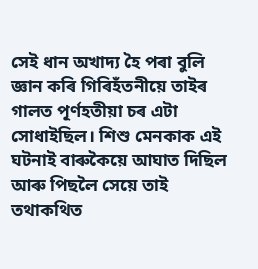সেই ধান অখাদ্য হৈ পৰা বুলি জ্ঞান কৰি গিৰিহঁতনীয়ে তাইৰ গালত পূৰ্ণহতীয়া চৰ এটা সোধাইছিল। শিশু মেনকাক এই ঘটনাই বাৰুকৈয়ে আঘাত দিছিল আৰু পিছলৈ সেয়ে তাই তথাকথিত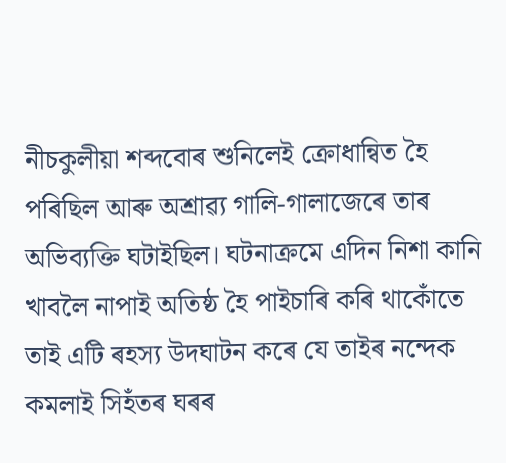নীচকুলীয়া শব্দবোৰ শুনিলেই ক্ৰোধান্বিত হৈ পৰিছিল আৰু অশ্ৰাৱ্য গালি-গালাজেৰে তাৰ অভিব্যক্তি ঘটাইছিল। ঘটনাক্ৰমে এদিন নিশা কানি খাবলৈ নাপাই অতিষ্ঠ হৈ পাইচাৰি কৰি থাকোঁতে তাই এটি ৰহস্য উদঘাটন কৰে যে তাইৰ নন্দেক কমলাই সিহঁতৰ ঘৰৰ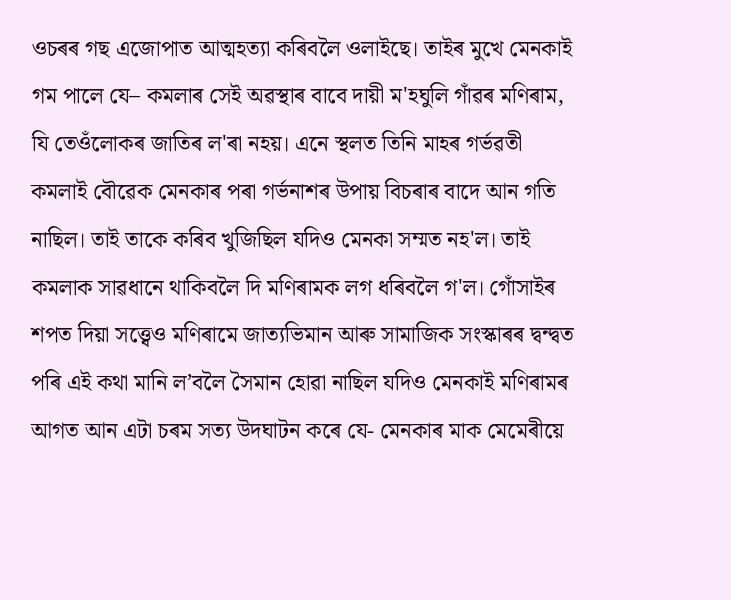ওচৰৰ গছ এজোপাত আত্মহত্যা কৰিবলৈ ওলাইছে। তাইৰ মুখে মেনকাই গম পালে যে– কমলাৰ সেই অৱস্থাৰ বাবে দায়ী ম'হঘুলি গাঁৱৰ মণিৰাম, যি তেওঁলোকৰ জাতিৰ ল'ৰা নহয়। এনে স্থলত তিনি মাহৰ গৰ্ভৱতী কমলাই বৌৱেক মেনকাৰ পৰা গৰ্ভনাশৰ উপায় বিচৰাৰ বাদে আন গতি নাছিল। তাই তাকে কৰিব খুজিছিল যদিও মেনকা সম্মত নহ'ল। তাই কমলাক সাৱধানে থাকিবলৈ দি মণিৰামক লগ ধৰিবলৈ গ'ল। গোঁসাইৰ শপত দিয়া সত্ত্বেও মণিৰামে জাত্যভিমান আৰু সামাজিক সংস্কাৰৰ দ্বন্দ্বত পৰি এই কথা মানি ল’বলৈ সৈমান হোৱা নাছিল যদিও মেনকাই মণিৰামৰ আগত আন এটা চৰম সত্য উদঘাটন কৰে যে- মেনকাৰ মাক মেমেৰীয়ে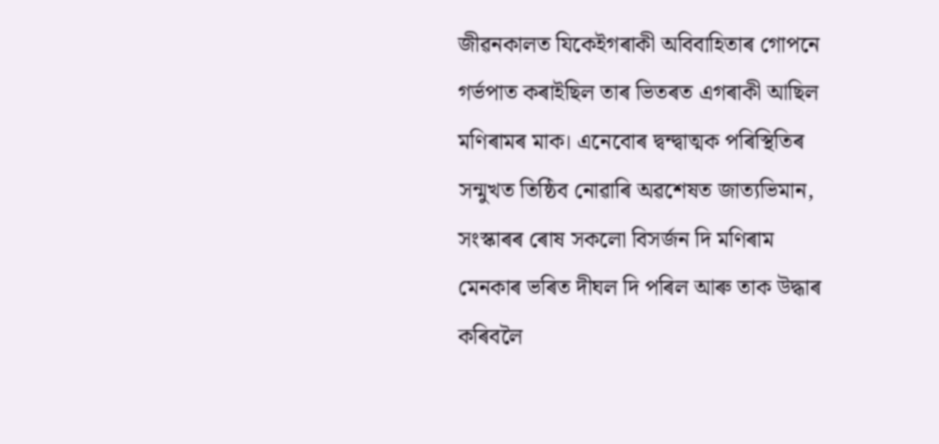জীৱনকালত যিকেইগৰাকী অবিবাহিতাৰ গোপনে গৰ্ভপাত কৰাইছিল তাৰ ভিতৰত এগৰাকী আছিল মণিৰামৰ মাক। এনেবোৰ দ্বন্দ্বাত্মক পৰিস্থিতিৰ সন্মুখত তিষ্ঠিব নোৱাৰি অৱশেষত জাত্যভিমান, সংস্কাৰৰ ৰোষ সকলো বিসৰ্জন দি মণিৰাম মেনকাৰ ভৰিত দীঘল দি পৰিল আৰু তাক উদ্ধাৰ কৰিবলৈ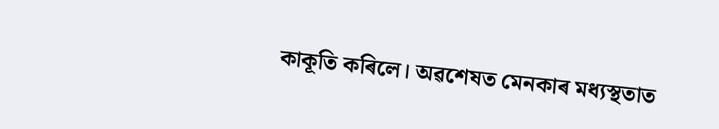কাকূতি কৰিলে। অৱশেষত মেনকাৰ মধ্যস্থতাত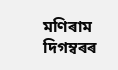মণিৰাম দিগম্বৰৰ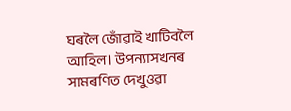ঘৰলৈ জোঁৱাই খাটিবলৈ আহিল। উপন্যাসখনৰ সামৰণিত দেখুওৱা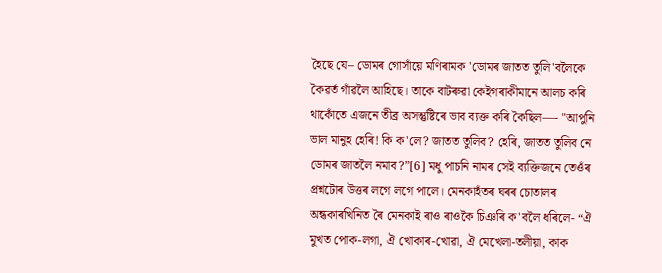হৈছে যে– ডোমৰ গোসাঁয়ে মণিৰামক 'ডোমৰ জাতত তুলি'বলৈকে কৈৱৰ্ত গাঁৱলৈ আহিছে। তাকে বাটৰুৱা কেইগৰাকীমানে আলচ কৰি থাকোঁতে এজনে তীব্ৰ অসন্তুষ্টিৰে ভাব ব্যক্ত কৰি কৈছিল—- "আপুনি ভাল মানুহ হেৰি! কি ক'লে? জাতত তুলিব? হেৰি, জাতত তুলিব নে ডোমৰ জাতলৈ নমাব?”[6] মধু পাচনি নামৰ সেই ব্যক্তিজনে তেওঁৰ প্ৰশ্নটোৰ উত্তৰ লগে লগে পালে। মেনকাহঁতৰ ঘৰৰ চোতালৰ অন্ধকাৰখিনিত ৰৈ মেনকাই ৰাও ৰাওকৈ চিঞৰি ক'বলৈ ধৰিলে- “ঐ মুখত পোক-লগা, ঐ খোকাৰ-খোৱা, ঐ মেখেলা-তলীয়া, কাক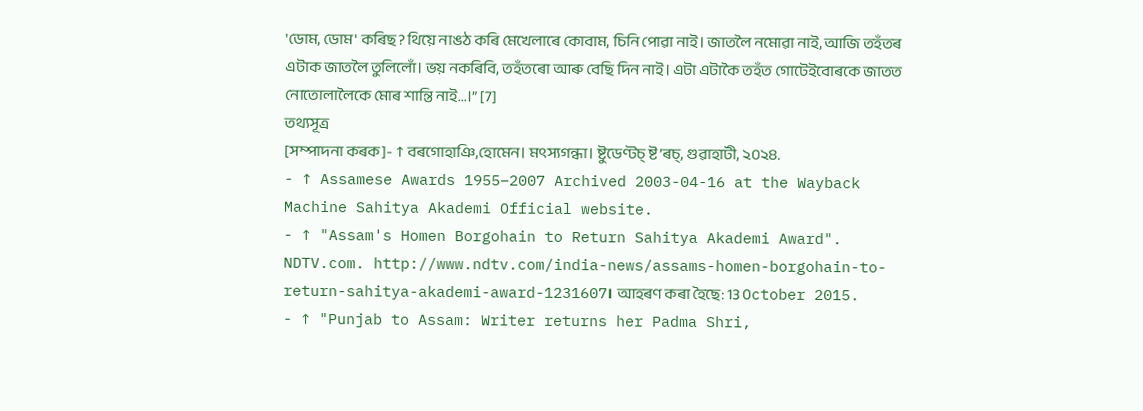'ডোম, ডোম' কৰিছ? থিয়ে নাঙঠ কৰি মেখেলাৰে কোবাম, চিনি পোৱা নাই। জাতলৈ নমোৱা নাই, আজি তহঁতৰ এটাক জাতলৈ তুলিলোঁ। ভয় নকৰিবি, তহঁতৰো আৰু বেছি দিন নাই। এটা এটাকৈ তহঁত গোটেইবোৰকে জাতত নোতোলালৈকে মোৰ শান্তি নাই...।” [7]
তথ্যসূত্ৰ
[সম্পাদনা কৰক]- ↑ বৰগোহাঞি,হোমেন। মৎস্যগন্ধা। ষ্টুডেণ্টচ্ ষ্ট’ৰচ্, গুৱাহাটী, ২০২৪.
- ↑ Assamese Awards 1955–2007 Archived 2003-04-16 at the Wayback Machine Sahitya Akademi Official website.
- ↑ "Assam's Homen Borgohain to Return Sahitya Akademi Award". NDTV.com. http://www.ndtv.com/india-news/assams-homen-borgohain-to-return-sahitya-akademi-award-1231607। আহৰণ কৰা হৈছে: 13 October 2015.
- ↑ "Punjab to Assam: Writer returns her Padma Shri,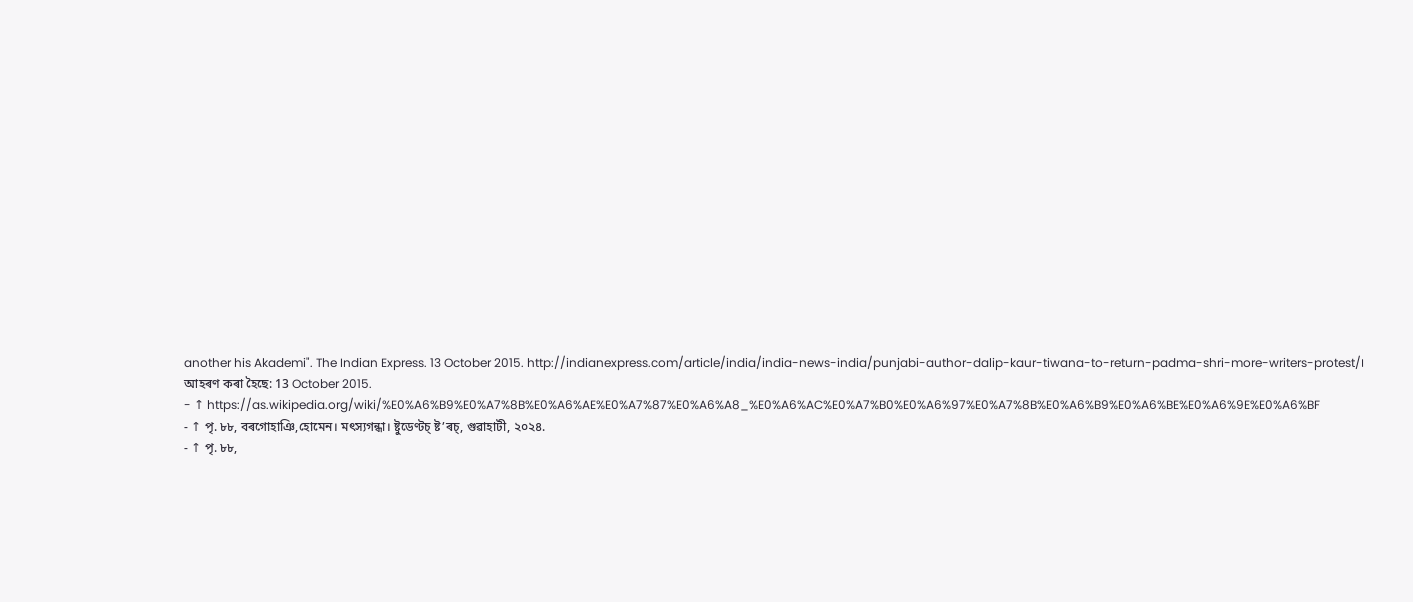another his Akademi". The Indian Express. 13 October 2015. http://indianexpress.com/article/india/india-news-india/punjabi-author-dalip-kaur-tiwana-to-return-padma-shri-more-writers-protest/। আহৰণ কৰা হৈছে: 13 October 2015.
- ↑ https://as.wikipedia.org/wiki/%E0%A6%B9%E0%A7%8B%E0%A6%AE%E0%A7%87%E0%A6%A8_%E0%A6%AC%E0%A7%B0%E0%A6%97%E0%A7%8B%E0%A6%B9%E0%A6%BE%E0%A6%9E%E0%A6%BF
- ↑ পৃ. ৮৮, বৰগোহাঞি,হোমেন। মৎস্যগন্ধা। ষ্টুডেণ্টচ্ ষ্ট’ৰচ্, গুৱাহাটী, ২০২৪.
- ↑ পৃ. ৮৮,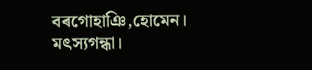বৰগোহাঞি,হোমেন। মৎস্যগন্ধা।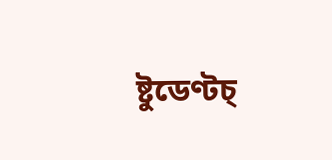ষ্টুডেণ্টচ্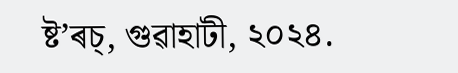ষ্ট’ৰচ্, গুৱাহাটী, ২০২৪.